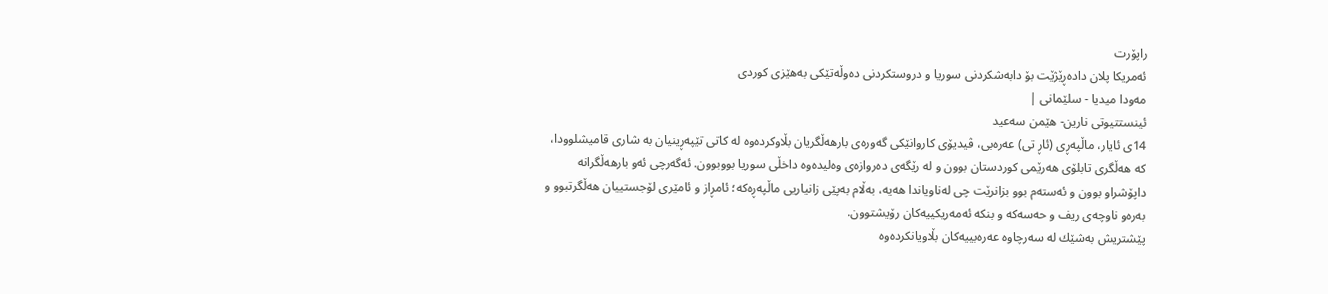راپۆرت
ئەمریكا پلان دادەڕێژێت بۆ دابەشكردنی سوریا و دروستكردنی دەوڵەتێكی بەهێزی كوردی
مەودا میدیا - سلێمانی |
ئینستتیوتی نارین- هێمن سەعید
14ی ئایار، ماڵپەڕی (ئاڕ تی) عەرەبی، ڤیدیۆی كاروانێكی گەورەی بارهەڵگریان بڵاوكردەوە لە كاتی تێپەڕینیان بە شاری قامیشلوودا، كە هەڵگری تابلۆی هەرێمی كوردستان بوون و لە رێگەی دەروازەی وەلیدەوە داخڵی سوریا بووبوون. ئەگەرچی ئەو بارهەڵگرانە داپۆشراو بوون و ئەستەم بوو بزانرێت چی لەناویاندا هەیە، بەڵام بەپێی زانیاریی ماڵپەڕەكە؛ ئامڕاز و ئامێری لۆجستییان هەڵگرتبوو و بەرەو ناوچەی ریف و حەسەكە و بنكە ئەمەریكییەكان رۆیشتوون.
پێشتریش بەشێك لە سەرچاوە عەرەبییەكان بڵاویانكردەوە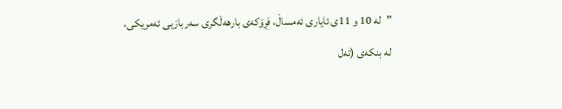"لە 10 و 11ی ئایاری ئەمساڵ، فڕۆكەی بارهەڵگری سەربازیی ئەمریكی، لە بنكەی (تەل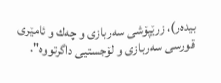بیدەر)، زرێپۆشی سەربازی و چەك و ئامێری قورسی سەربازی و لۆجستیی داگرتووە".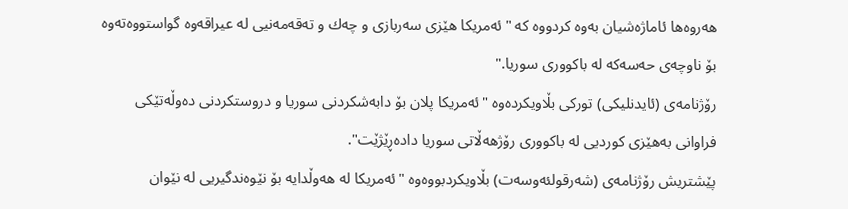هەروەها ئاماژەشیان بەوە كردووە کە "ئەمریكا هێزی سەربازی و چەك و تەقەمەنیی لە عیراقەوە گواستووەتەوە بۆ ناوچەی حەسەكە لە باكووری سوریا."
رۆژنامەی (ئایدنلیكی) توركی بڵاویكردەوە "ئەمریكا پلان بۆ دابەشكردنی سوریا و دروستكردنی دەوڵەتێكی فراوانی بەهێزی كوردیی لە باكووری رۆژهەڵاتی سوریا دادەڕێژێت".
پێشتریش رۆژنامەی (شەرقولئەوسەت) بڵاویكردبووەوە "ئەمریكا لە هەوڵدایە بۆ نێوەندگیریی لە نێوان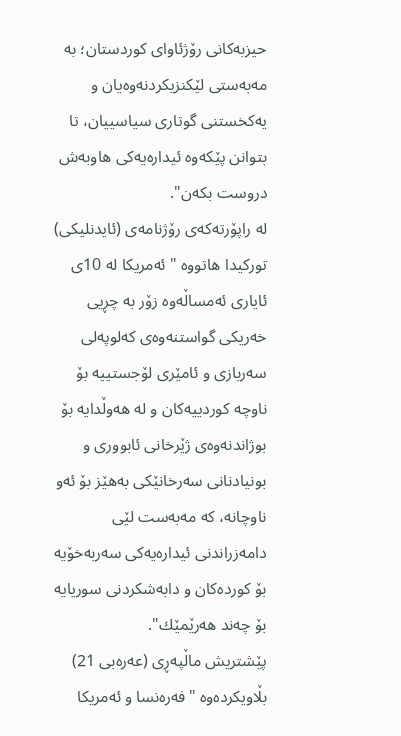حیزبەكانی رۆژئاوای كوردستان؛ بە مەبەستی لێكنزیكردنەوەیان و یەكخستنی گوتاری سیاسییان، تا بتوانن پێكەوە ئیدارەیەكی هاوبەش دروست بكەن".
لە راپۆرتەكەی رۆژنامەی (ئایدنلیكی) توركیدا هاتووە "ئەمریكا لە 10ی ئایاری ئەمساڵەوە زۆر بە چڕیی خەریكی گواستنەوەی كەلوپەلی سەربازی و ئامێری لۆجستییە بۆ ناوچە كوردییەكان و لە هەوڵدایە بۆ بوژاندنەوەی ژێرخانی ئابووری و بونیادنانی سەرخانێكی بەهێز بۆ ئەو ناوچانە، كە مەبەست لێی دامەزراندنی ئیدارەیەكی سەربەخۆیە بۆ كوردەكان و دابەشكردنی سوریایە بۆ چەند هەرێمێك".
پێشتریش ماڵپەڕی (عەرەبی 21) بڵاویكردەوە "فەرەنسا و ئەمریكا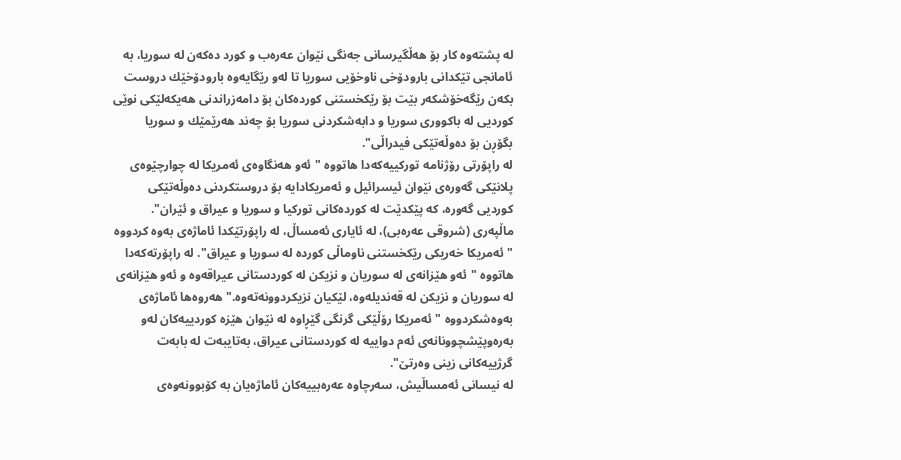لە پشتەوە كار بۆ هەڵگیرسانی جەنگی نێوان عەرەب و كورد دەكەن لە سوریا، بە ئامانجی تێكدانی بارودۆخی ناوخۆیی سوریا تا لەو رێگایەوە بارودۆخێك دروست بكەن رێگەخۆشكەر بێت بۆ رێكخستنی كوردەكان بۆ دامەزراندنی هەیكەلێكی نوێی كوردیی لە باكووری سوریا و دابەشكردنی سوریا بۆ چەند هەرێمێك و سوریا بگۆڕن بۆ دەوڵەتێكی فیدراڵی".
لە راپۆرتی رۆژنامە توركییەكەدا هاتووە "ئەو هەنگاوەی ئەمریكا لە چوارچێوەی پلانێكی گەورەی نێوان ئیسرائیل و ئەمریكادایە بۆ دروستكردنی دەوڵەتێكی كوردیی گەورە، كە پێكدێت لە كوردەكانی توركیا و سوریا و عیراق و ئێران".
ماڵپەری (شروقی عەرەبی)، لە ئایاری ئەمساڵ، لە راپۆرتێكدا ئاماژەی بەوە كردووە "ئەمریكا خەریكی رێكخستنی ناوماڵی كوردە لە سوریا و عیراق". لە راپۆرتەكەدا هاتووە "ئەو هێزانەی لە سوریان و نزیكن لە كوردستانی عیراقەوە و ئەو هێزانەی لە سوریان و نزیكن لە قەندیلەوە، لێكیان نزیكردوونەتەوە." هەروەها ئاماژەی بەوەشكردووە "ئەمریكا رۆڵێكی گرنگی گێڕاوە لە نێوان هێزە كوردییەكان لەو بەرەوپێشچوونانەی ئەم دواییە لە كوردستانی عیراق، بەتایبەت لە بابەت گرژییەكانی زینی وەرتێ".
لە نیسانی ئەمساڵیش، سەرچاوە عەرەبییەكان ئاماژەیان بە كۆبوونەوەی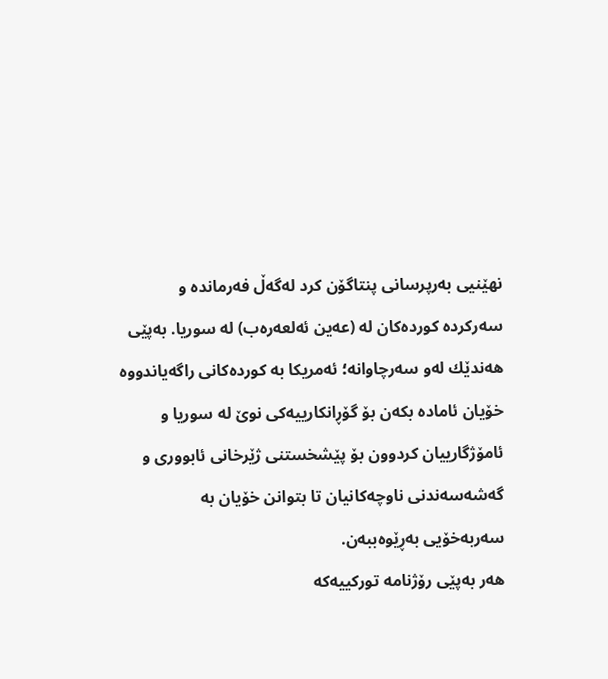نهێنیی بەرپرسانی پنتاگۆن كرد لەگەڵ فەرماندە و سەركردە كوردەكان لە (عەین ئەلعەرەب) لە سوریا. بەپێی هەندێك لەو سەرچاوانە؛ ئەمریكا بە كوردەكانی راگەیاندووە خۆیان ئامادە بكەن بۆ گۆڕانكارییەكی نوێ لە سوریا و ئامۆژگارییان كردوون بۆ پێشخستنی ژێرخانی ئابووری و گەشەسەندنی ناوچەكانیان تا بتوانن خۆیان بە سەربەخۆیی بەڕێوەببەن.
هەر بەپێی رۆژنامە توركییەكە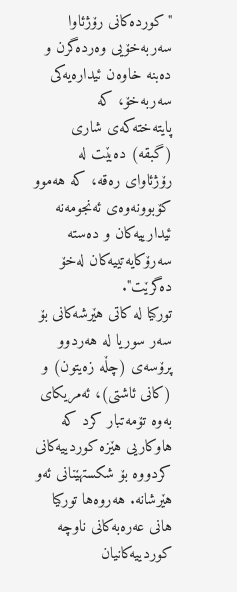"كوردەكانی رۆژئاوا سەربەخۆیی وەردەگرن و دەبنە خاوەن ئیدارەیەكی سەربەخۆ، كە پایتەختەكەی شاری (گبقە) دەبێت لە رۆژئاوای رەقە، كە هەموو كۆبوونەوەی ئەنجومەنە ئیدارییەكان و دەستە سەرۆكایەتییەكان لەخۆ دەگرێت".
توركیا لە كاتی هێرشەكانی بۆ سەر سوریا لە هەردوو پرۆسەی (چڵە زەیتون) و (كانی ئاشتی)، ئەمریكای بەوە تۆمەتبار كرد كە هاوكاریی هێزە كوردییەكانی كردووە بۆ شكستهێنانی ئەو هێرشانە. هەروەها توركیا هانی عەرەبەكانی ناوچە كوردییەكانیان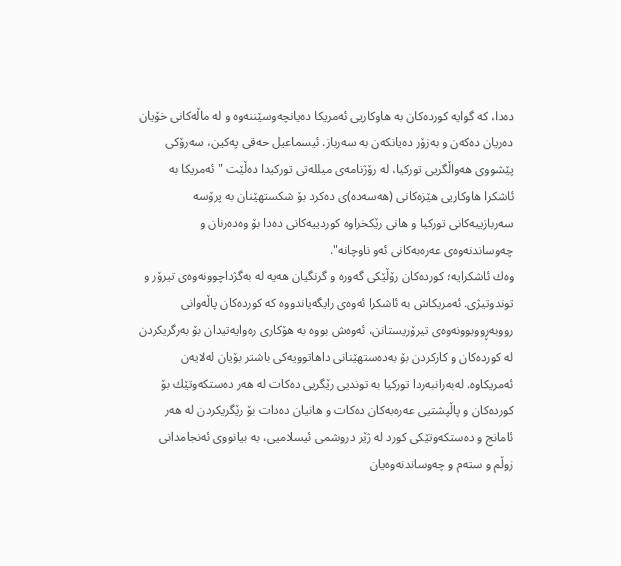دەدا، كە گوایە كوردەكان بە هاوكاریی ئەمریكا دەیانچەوسێننەوە و لە ماڵەكانی خۆیان دەریان دەكەن و بەزۆر دەیانكەن بە سەرباز. ئیسماعیل حەقی پەكین، سەرۆكی پێشووی هەواڵگریی توركیا، لە رۆژنامەی میللەتی توركیدا دەڵێت "ئەمریكا بە ئاشكرا هاوكاریی هێزەكانی (هەسەدە)ی دەكرد بۆ شكستهێنان بە پرۆسە سەربازییەكانی توركیا و هانی رێكخراوە كوردییەكانی دەدا بۆ وەدەرنان و چەوساندنەوەی عەرەبەكانی ئەو ناوچانە".
وەك ئاشكرایە؛ كوردەكان رۆڵێكی گەورە و گرنگیان هەیە لە بەگژداچوونەوەی تیرۆر و توندوتیژی. ئەمریكاش بە ئاشكرا ئەوەی رایگەیاندووە کە كوردەكان پاڵەوانی رووبەڕووبوونەوەی تیرۆریستانن، ئەوەش بووە بە هۆكاری رەوایەتیدان بۆ بەرگریكردن لە كوردەكان و كاركردن بۆ بەدەستهێنانی داهاتوویەكی باشتر بۆیان لەلایەن ئەمریكاوە. لەبەرانبەردا توركیا بە توندیی رێگریی دەكات لە هەر دەستكەوتێك بۆ كوردەكان و پاڵپشتیی عەرەبەكان دەكات و هانیان دەدات بۆ رێگریكردن لە هەر ئامانج و دەستكەوتێكی كورد لە ژێر دروشمی ئیسلامیی، بە بیانووی ئەنجامدانی زوڵم و ستەم و چەوساندنەوەیان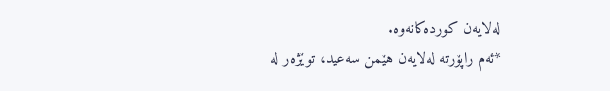لەلایەن كوردەكانەوە.
*ئەم راپۆرتە لەلایەن هێمن سەعید، توێژەر لە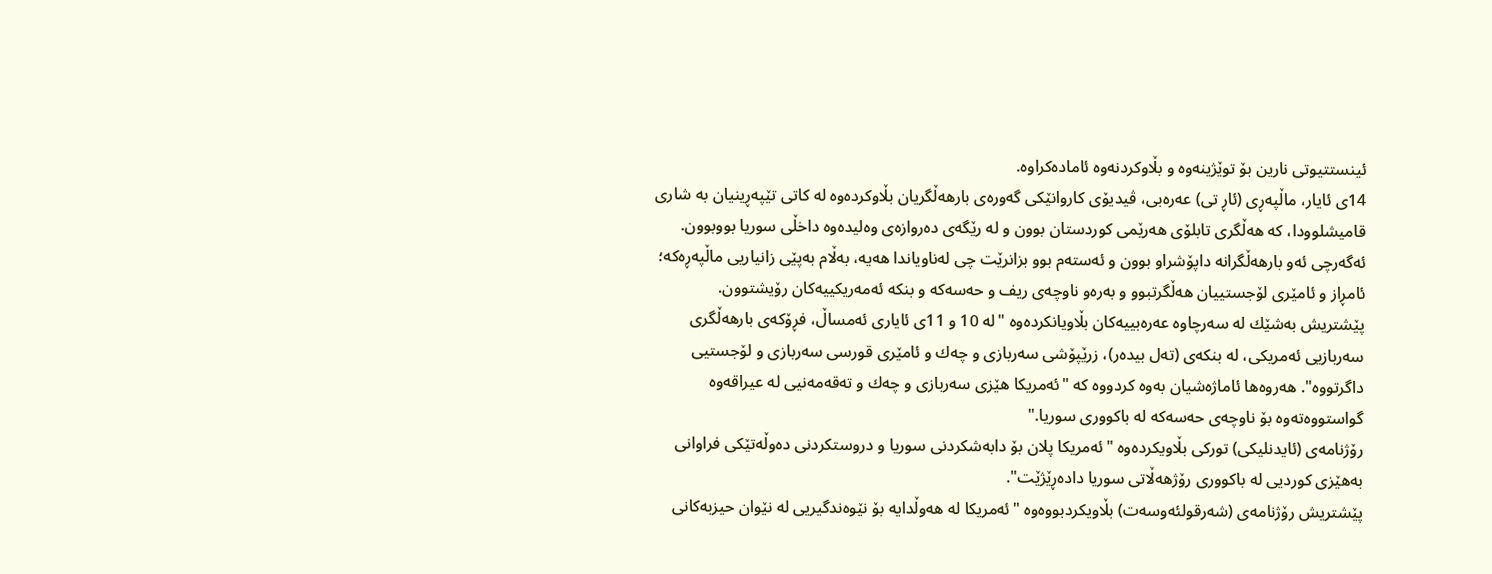ئینستتیوتی نارین بۆ توێژینەوە و بڵاوكردنەوە ئامادەكراوە.
14ی ئایار، ماڵپەڕی (ئاڕ تی) عەرەبی، ڤیدیۆی كاروانێكی گەورەی بارهەڵگریان بڵاوكردەوە لە كاتی تێپەڕینیان بە شاری قامیشلوودا، كە هەڵگری تابلۆی هەرێمی كوردستان بوون و لە رێگەی دەروازەی وەلیدەوە داخڵی سوریا بووبوون. ئەگەرچی ئەو بارهەڵگرانە داپۆشراو بوون و ئەستەم بوو بزانرێت چی لەناویاندا هەیە، بەڵام بەپێی زانیاریی ماڵپەڕەكە؛ ئامڕاز و ئامێری لۆجستییان هەڵگرتبوو و بەرەو ناوچەی ریف و حەسەكە و بنكە ئەمەریكییەكان رۆیشتوون.
پێشتریش بەشێك لە سەرچاوە عەرەبییەكان بڵاویانكردەوە "لە 10 و 11ی ئایاری ئەمساڵ، فڕۆكەی بارهەڵگری سەربازیی ئەمریكی، لە بنكەی (تەل بیدەر)، زرێپۆشی سەربازی و چەك و ئامێری قورسی سەربازی و لۆجستیی داگرتووە". هەروەها ئاماژەشیان بەوە كردووە کە "ئەمریكا هێزی سەربازی و چەك و تەقەمەنیی لە عیراقەوە گواستووەتەوە بۆ ناوچەی حەسەكە لە باكووری سوریا."
رۆژنامەی (ئایدنلیكی) توركی بڵاویكردەوە "ئەمریكا پلان بۆ دابەشكردنی سوریا و دروستكردنی دەوڵەتێكی فراوانی بەهێزی كوردیی لە باكووری رۆژهەڵاتی سوریا دادەڕێژێت".
پێشتریش رۆژنامەی (شەرقولئەوسەت) بڵاویكردبووەوە "ئەمریكا لە هەوڵدایە بۆ نێوەندگیریی لە نێوان حیزبەكانی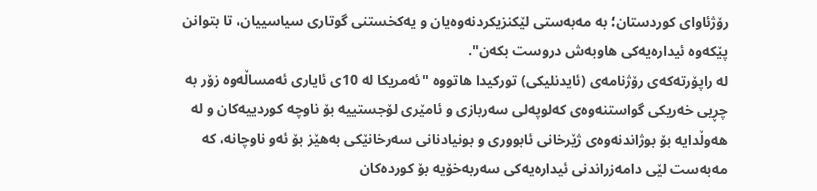رۆژئاوای كوردستان؛ بە مەبەستی لێكنزیكردنەوەیان و یەكخستنی گوتاری سیاسییان، تا بتوانن پێكەوە ئیدارەیەكی هاوبەش دروست بكەن".
لە راپۆرتەكەی رۆژنامەی (ئایدنلیكی) توركیدا هاتووە "ئەمریكا لە 10ی ئایاری ئەمساڵەوە زۆر بە چڕیی خەریكی گواستنەوەی كەلوپەلی سەربازی و ئامێری لۆجستییە بۆ ناوچە كوردییەكان و لە هەوڵدایە بۆ بوژاندنەوەی ژێرخانی ئابووری و بونیادنانی سەرخانێكی بەهێز بۆ ئەو ناوچانە، كە مەبەست لێی دامەزراندنی ئیدارەیەكی سەربەخۆیە بۆ كوردەكان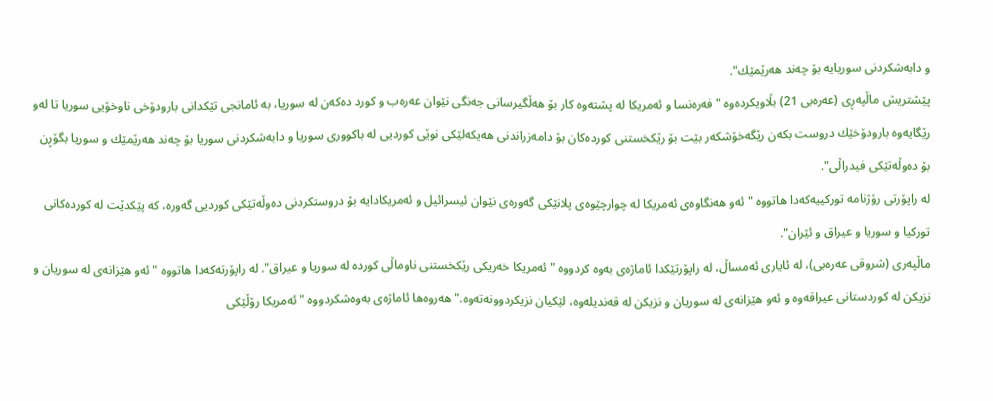و دابەشكردنی سوریایە بۆ چەند هەرێمێك".
پێشتریش ماڵپەڕی (عەرەبی 21) بڵاویكردەوە "فەرەنسا و ئەمریكا لە پشتەوە كار بۆ هەڵگیرسانی جەنگی نێوان عەرەب و كورد دەكەن لە سوریا، بە ئامانجی تێكدانی بارودۆخی ناوخۆیی سوریا تا لەو رێگایەوە بارودۆخێك دروست بكەن رێگەخۆشكەر بێت بۆ رێكخستنی كوردەكان بۆ دامەزراندنی هەیكەلێكی نوێی كوردیی لە باكووری سوریا و دابەشكردنی سوریا بۆ چەند هەرێمێك و سوریا بگۆڕن بۆ دەوڵەتێكی فیدراڵی".
لە راپۆرتی رۆژنامە توركییەكەدا هاتووە "ئەو هەنگاوەی ئەمریكا لە چوارچێوەی پلانێكی گەورەی نێوان ئیسرائیل و ئەمریكادایە بۆ دروستكردنی دەوڵەتێكی كوردیی گەورە، كە پێكدێت لە كوردەكانی توركیا و سوریا و عیراق و ئێران".
ماڵپەری (شروقی عەرەبی)، لە ئایاری ئەمساڵ، لە راپۆرتێكدا ئاماژەی بەوە كردووە "ئەمریكا خەریكی رێكخستنی ناوماڵی كوردە لە سوریا و عیراق". لە راپۆرتەكەدا هاتووە "ئەو هێزانەی لە سوریان و نزیكن لە كوردستانی عیراقەوە و ئەو هێزانەی لە سوریان و نزیكن لە قەندیلەوە، لێكیان نزیكردوونەتەوە." هەروەها ئاماژەی بەوەشكردووە "ئەمریكا رۆڵێكی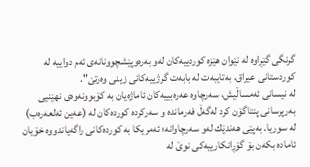گرنگی گێڕاوە لە نێوان هێزە كوردییەكان لەو بەرەوپێشچوونانەی ئەم دواییە لە كوردستانی عیراق، بەتایبەت لە بابەت گرژییەكانی زینی وەرتێ".
لە نیسانی ئەمساڵیش، سەرچاوە عەرەبییەكان ئاماژەیان بە كۆبوونەوەی نهێنیی بەرپرسانی پنتاگۆن كرد لەگەڵ فەرماندە و سەركردە كوردەكان لە (عەین ئەلعەرەب) لە سوریا. بەپێی هەندێك لەو سەرچاوانە؛ ئەمریكا بە كوردەكانی راگەیاندووە خۆیان ئامادە بكەن بۆ گۆڕانكارییەكی نوێ لە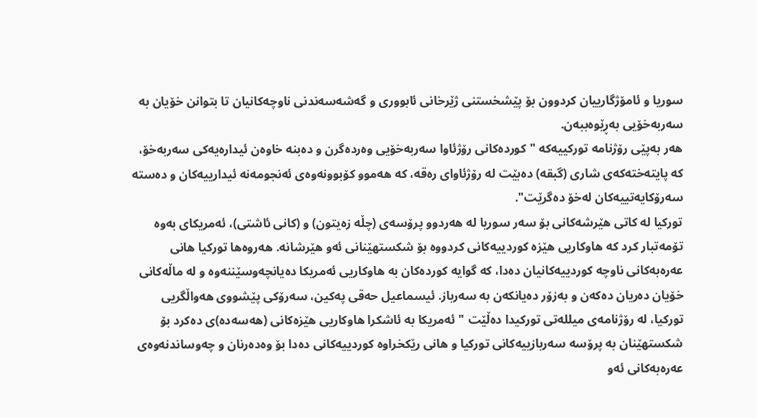سوریا و ئامۆژگارییان كردوون بۆ پێشخستنی ژێرخانی ئابووری و گەشەسەندنی ناوچەكانیان تا بتوانن خۆیان بە سەربەخۆیی بەڕێوەببەن.
هەر بەپێی رۆژنامە توركییەكە "كوردەكانی رۆژئاوا سەربەخۆیی وەردەگرن و دەبنە خاوەن ئیدارەیەكی سەربەخۆ، كە پایتەختەكەی شاری (گبقە) دەبێت لە رۆژئاوای رەقە، كە هەموو كۆبوونەوەی ئەنجومەنە ئیدارییەكان و دەستە سەرۆكایەتییەكان لەخۆ دەگرێت".
توركیا لە كاتی هێرشەكانی بۆ سەر سوریا لە هەردوو پرۆسەی (چڵە زەیتون) و (كانی ئاشتی)، ئەمریكای بەوە تۆمەتبار كرد كە هاوكاریی هێزە كوردییەكانی كردووە بۆ شكستهێنانی ئەو هێرشانە. هەروەها توركیا هانی عەرەبەكانی ناوچە كوردییەكانیان دەدا، كە گوایە كوردەكان بە هاوكاریی ئەمریكا دەیانچەوسێننەوە و لە ماڵەكانی خۆیان دەریان دەكەن و بەزۆر دەیانكەن بە سەرباز. ئیسماعیل حەقی پەكین، سەرۆكی پێشووی هەواڵگریی توركیا، لە رۆژنامەی میللەتی توركیدا دەڵێت "ئەمریكا بە ئاشكرا هاوكاریی هێزەكانی (هەسەدە)ی دەكرد بۆ شكستهێنان بە پرۆسە سەربازییەكانی توركیا و هانی رێكخراوە كوردییەكانی دەدا بۆ وەدەرنان و چەوساندنەوەی عەرەبەكانی ئەو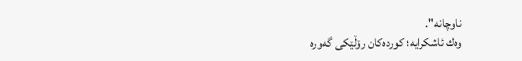ناوچانە".
وەك ئاشكرایە؛ كوردەكان رۆڵێكی گەورە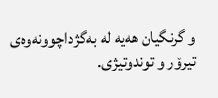و گرنگیان هەیە لە بەگژداچوونەوەی تیرۆر و توندوتیژی.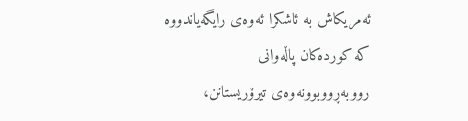ئەمریكاش بە ئاشكرا ئەوەی رایگەیاندووە کە كوردەكان پاڵەوانی رووبەڕووبوونەوەی تیرۆریستانن،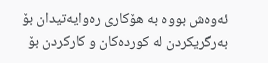ئەوەش بووە بە هۆكاری رەوایەتیدان بۆ بەرگریكردن لە كوردەكان و كاركردن بۆ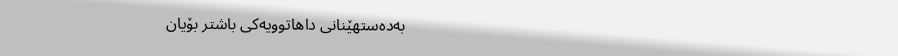بەدەستهێنانی داهاتوویەكی باشتر بۆیان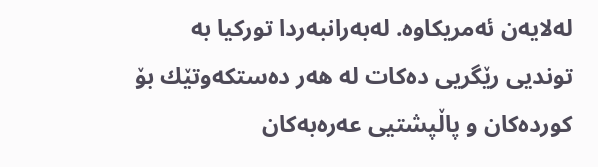لەلایەن ئەمریكاوە. لەبەرانبەردا توركیا بە توندیی رێگریی دەكات لە هەر دەستكەوتێك بۆ كوردەكان و پاڵپشتیی عەرەبەكان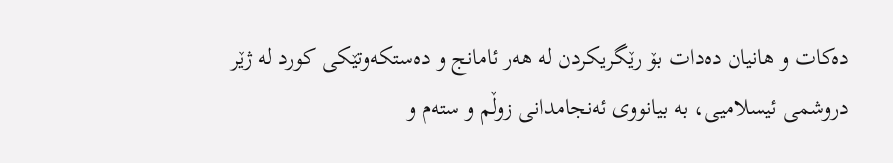دەكات و هانیان دەدات بۆ رێگریكردن لە هەر ئامانج و دەستكەوتێكی كورد لە ژێر دروشمی ئیسلامیی، بە بیانووی ئەنجامدانی زوڵم و ستەم و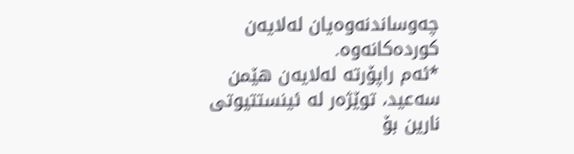چەوساندنەوەیان لەلایەن كوردەكانەوە.
*ئەم راپۆرتە لەلایەن هێمن سەعید، توێژەر لە ئینستتیوتی نارین بۆ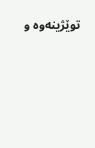توێژینەوە و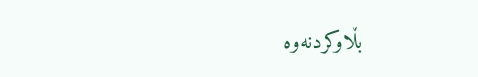بڵاوكردنەوە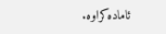ئامادەكراوە.